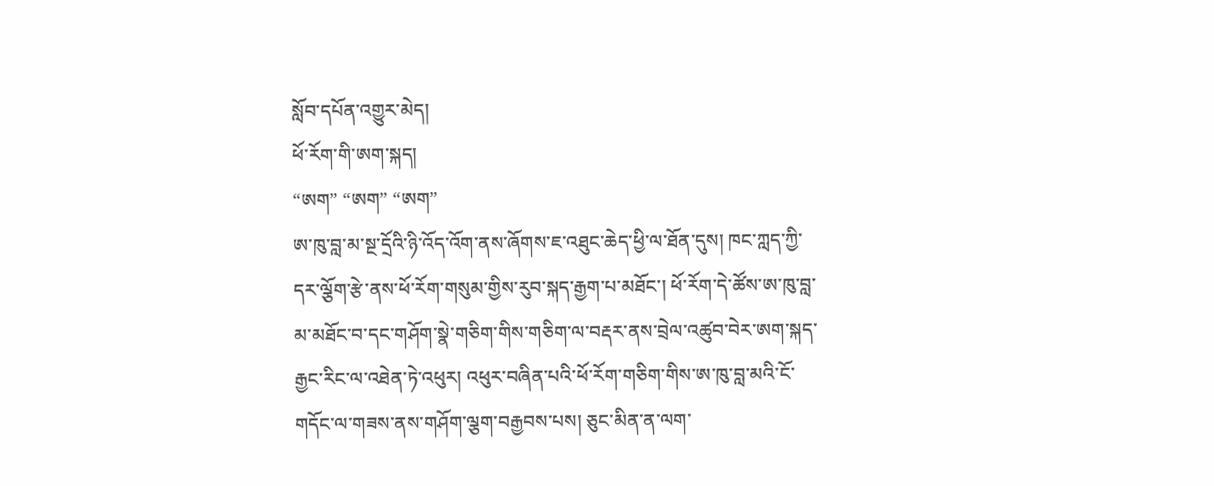སློབ་དཔོན་འགྱུར་མེད།
ཕོ་རོག་གི་ཨག་སྐད།
“ཨག” “ཨག” “ཨག”
ཨ་ཁུ་བླ་མ་སྔ་དྲོའི་ཉི་འོད་འོག་ནས་ཞོགས་ཇ་འཐུང་ཆེད་ཕྱི་ལ་ཐོན་དུས། ཁང་ཀླད་ཀྱི་དར་ལྕོག་རྩེ་ནས་ཕོ་རོག་གསུམ་གྱིས་རུབ་སྐད་རྒྱག་པ་མཐོང་། ཕོ་རོག་དེ་ཚོས་ཨ་ཁུ་བླ་མ་མཐོང་བ་དང་གཤོག་སྣེ་གཅིག་གིས་གཅིག་ལ་བརྡར་ནས་བྲེལ་འཚུབ་བེར་ཨག་སྐད་རྒྱང་རིང་ལ་འཐེན་ཏེ་འཕུར། འཕུར་བཞིན་པའི་ཕོ་རོག་གཅིག་གིས་ཨ་ཁུ་བླ་མའི་ངོ་གདོང་ལ་གཟས་ནས་གཤོག་ལྕག་བརྒྱབས་པས། ཅུང་མིན་ན་ལག་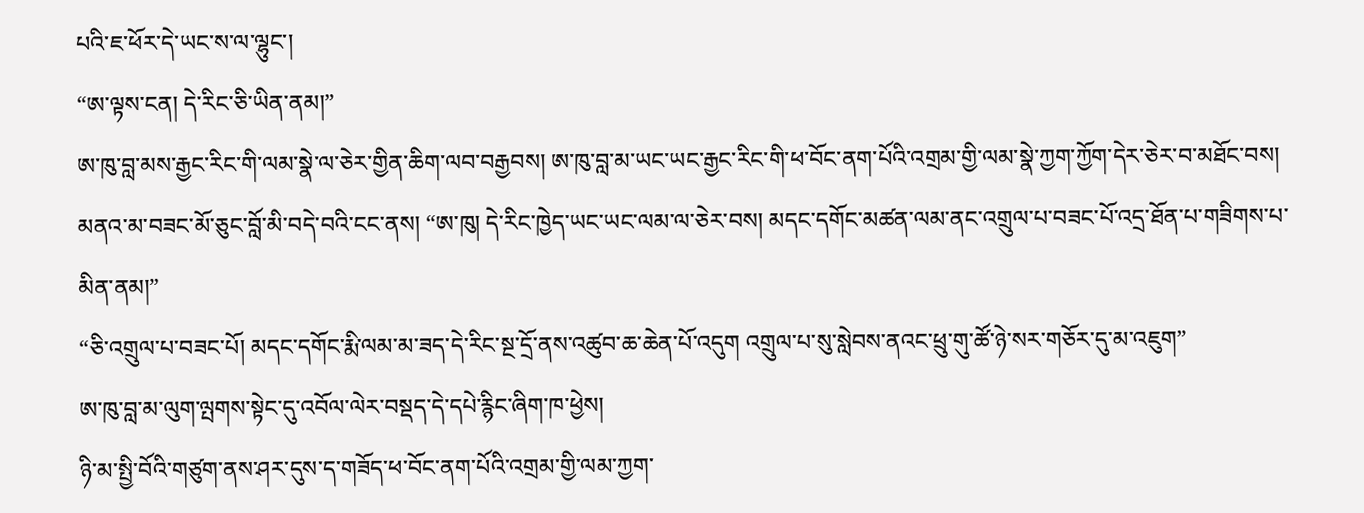པའི་ཇ་ཕོར་དེ་ཡང་ས་ལ་ལྷུང་།
“ཨ་ལྟས་ངན། དེ་རིང་ཅི་ཡིན་ནམ།”
ཨ་ཁུ་བླ་མས་རྒྱང་རིང་གི་ལམ་སྣེ་ལ་ཅེར་གྱིན་ཆིག་ལབ་བརྒྱབས། ཨ་ཁུ་བླ་མ་ཡང་ཡང་རྒྱང་རིང་གི་ཕ་བོང་ནག་པོའི་འགྲམ་གྱི་ལམ་སྣེ་ཀྱག་ཀྱོག་དེར་ཅེར་བ་མཐོང་བས། མནའ་མ་བཟང་མོ་ཅུང་བློ་མི་བདེ་བའི་ངང་ནས། “ཨ་ཁུ། དེ་རིང་ཁྱེད་ཡང་ཡང་ལམ་ལ་ཅེར་བས། མདང་དགོང་མཚན་ལམ་ནང་འགྲུལ་པ་བཟང་པོ་འདྲ་ཐོན་པ་གཟིགས་པ་མིན་ནམ།”
“ཅི་འགྲུལ་པ་བཟང་པོ། མདང་དགོང་རྨི་ལམ་མ་ཟད་དེ་རིང་སྔ་དྲོ་ནས་འཚུབ་ཆ་ཆེན་པོ་འདུག འགྲུལ་པ་སུ་སླེབས་ནའང་ཕྲུ་གུ་ཚོ་ཉེ་སར་གཅོར་དུ་མ་འཇུག”
ཨ་ཁུ་བླ་མ་ལུག་ལྤགས་སྟེང་དུ་འབོལ་ལེར་བསྡད་དེ་དཔེ་རྙིང་ཞིག་ཁ་ཕྱེས།
ཉི་མ་སྤྱི་བོའི་གཙུག་ནས་ཤར་དུས་ད་གཟོད་ཕ་བོང་ནག་པོའི་འགྲམ་གྱི་ལམ་ཀྱག་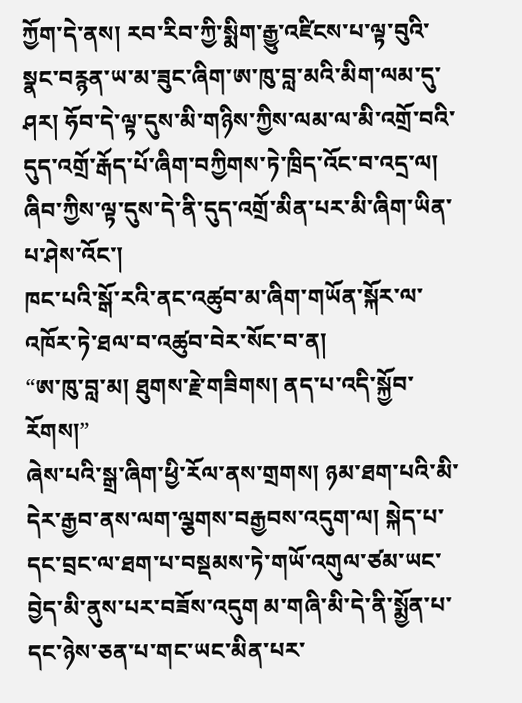ཀྱོག་དེ་ནས། རབ་རིབ་ཀྱི་སྨིག་རྒྱུ་འཛིངས་པ་ལྟ་བུའི་སྣང་བརྙན་ཡ་མ་ཟུང་ཞིག་ཨ་ཁུ་བླ་མའི་མིག་ལམ་དུ་ཤར། ཧོབ་དེ་ལྟ་དུས་མི་གཉིས་ཀྱིས་ལམ་ལ་མི་འགྲོ་བའི་དུད་འགྲོ་རྒོད་པོ་ཞིག་བཀྱིགས་ཏེ་ཁྲིད་འོང་བ་འདྲ་ལ། ཞིབ་ཀྱིས་ལྟ་དུས་དེ་ནི་དུད་འགྲོ་མིན་པར་མི་ཞིག་ཡིན་པ་ཤེས་འོང་།
ཁང་པའི་སྒོ་རའི་ནང་འཚུབ་མ་ཞིག་གཡོན་སྐོར་ལ་འཁོར་ཏེ་ཐལ་བ་འཚུབ་བེར་སོང་བ་ན།
“ཨ་ཁུ་བླ་མ། ཐུགས་རྗེ་གཟིགས། ནད་པ་འདི་སྐྱོབ་རོགས།”
ཞེས་པའི་སྒྲ་ཞིག་ཕྱི་རོལ་ནས་གྲགས། ཉམ་ཐག་པའི་མི་དེར་རྒྱབ་ནས་ལག་ལྕགས་བརྒྱབས་འདུག་ལ། སྐེད་པ་དང་བྲང་ལ་ཐག་པ་བསྡམས་ཏེ་གཡོ་འགུལ་ཙམ་ཡང་བྱེད་མི་ནུས་པར་བཟོས་འདུག མ་གཞི་མི་དེ་ནི་སྨྱོན་པ་དང་ཉེས་ཅན་པ་གང་ཡང་མིན་པར་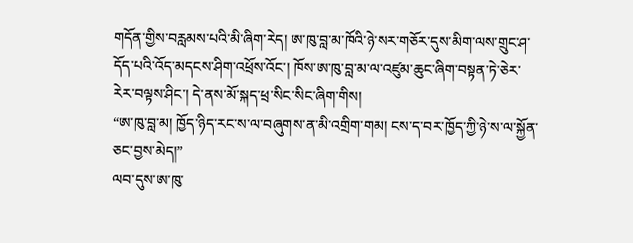གདོན་གྱིས་བརླམས་པའི་མི་ཞིག་རེད། ཨ་ཁུ་བླ་མ་ཁོའི་ཉེ་སར་གཅོར་དུས་མིག་ལས་གྲུང་ཤ་དོད་པའི་འོད་མདངས་ཤིག་འཕྲོས་འོང་། ཁོས་ཨ་ཁུ་བླ་མ་ལ་འཛུམ་ཆུང་ཞིག་བསྟན་ཏེ་ཅེར་རེར་བལྟས་ཤིང་། དེ་ནས་མོ་སྐད་ཕྲ་སིང་སིང་ཞིག་གིས།
“ཨ་ཁུ་བླ་མ། ཁྱོད་ཉིད་རང་ས་ལ་བཞུགས་ན་མི་འགྲིག་གམ། ངས་ད་བར་ཁྱོད་ཀྱི་ཉེ་ས་ལ་སྐྱོན་ཅང་བྱས་མེད།”
ལབ་དུས་ཨ་ཁུ་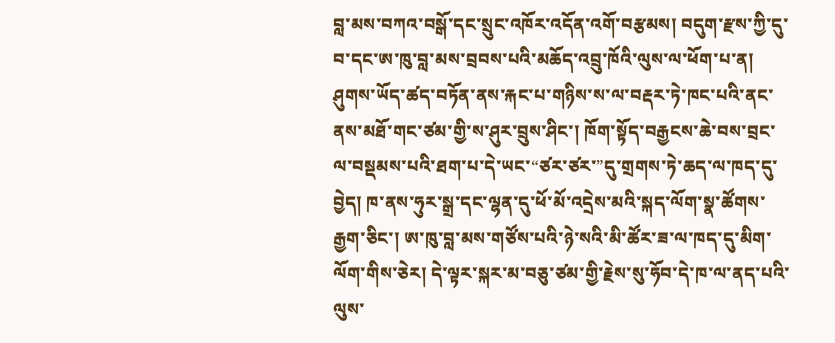བླ་མས་བཀའ་བསྒོ་དང་སྲུང་འཁོར་འདོན་འགོ་བརྩམས། བདུག་རྫས་ཀྱི་དུ་བ་དང་ཨ་ཁུ་བླ་མས་བྲབས་པའི་མཆོད་འབྲུ་ཁོའི་ལུས་ལ་ཕོག་པ་ན། ཤུགས་ཡོད་ཚད་བཏོན་ནས་རྐང་པ་གཉིས་ས་ལ་བརྡར་ཏེ་ཁང་པའི་ནང་ནས་མཐོ་གང་ཙམ་གྱི་ས་ཤུར་བྲུས་ཤིང་། ཁོག་སྟོད་བརྒྱངས་ཆེ་བས་བྲང་ལ་བསྡམས་པའི་ཐག་པ་དེ་ཡང་“ཙར་ཙར་”དུ་གྲགས་ཏེ་ཆད་ལ་ཁད་དུ་བྱེད། ཁ་ནས་ཧུར་སྒྲ་དང་ལྷན་དུ་ཕོ་མོ་འདྲེས་མའི་སྐད་ལོག་སྣ་ཚོགས་རྒྱག་ཅིང་། ཨ་ཁུ་བླ་མས་གཙོས་པའི་ཉེ་སའི་མི་ཚོར་ཟ་ལ་ཁད་དུ་མིག་ལོག་གིས་ཅེར། དེ་ལྟར་སྐར་མ་བཅུ་ཙམ་གྱི་རྗེས་སུ་ཧོབ་དེ་ཁ་ལ་ནད་པའི་ལུས་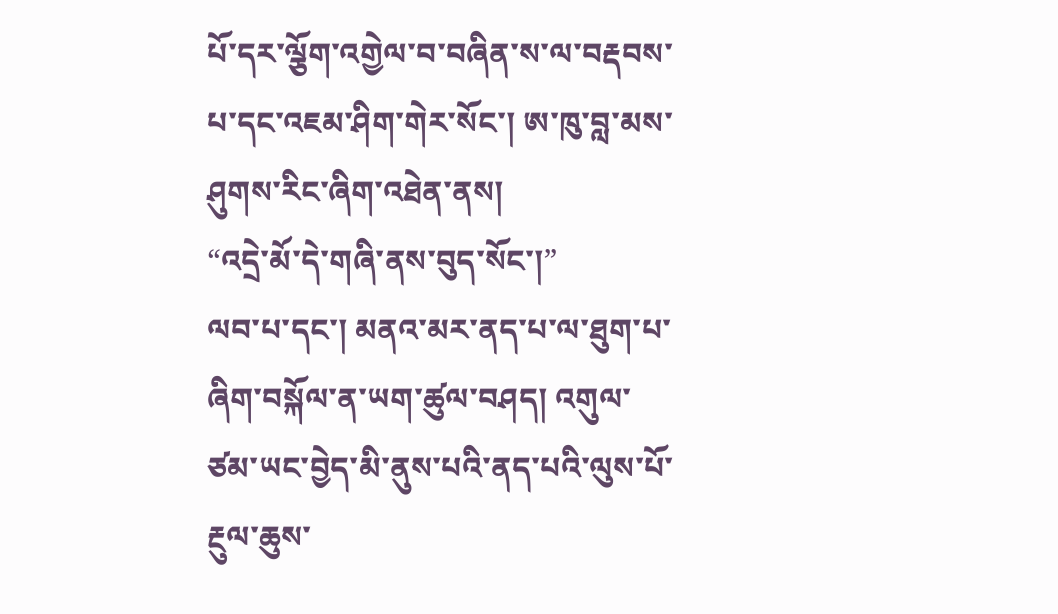པོ་དར་ལྕོག་འགྱེལ་བ་བཞིན་ས་ལ་བརྡབས་པ་དང་འཇམ་ཤིག་གེར་སོང་། ཨ་ཁུ་བླ་མས་ཤུགས་རིང་ཞིག་འཐེན་ནས།
“འདྲེ་མོ་དེ་གཞི་ནས་བུད་སོང་།”
ལབ་པ་དང་། མནའ་མར་ནད་པ་ལ་ཐུག་པ་ཞིག་བསྐོལ་ན་ཡག་ཚུལ་བཤད། འགུལ་ཙམ་ཡང་བྱེད་མི་ནུས་པའི་ནད་པའི་ལུས་པོ་རྔུལ་ཆུས་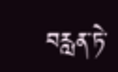བརླན་ཏེ་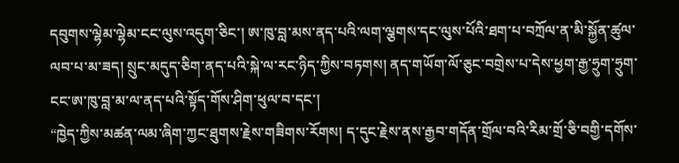དབུགས་ལྷེམ་ལྷེམ་ངང་ལུས་འདུག་ཅིང་། ཨ་ཁུ་བླ་མས་ནད་པའི་ལག་ལྕགས་དང་ལུས་པོའི་ཐག་པ་བཀྲོལ་ན་མི་སྐྱོན་ཚུལ་ལབ་པ་མ་ཟད། སྲུང་མདུད་ཅིག་ནད་པའི་སྐེ་ལ་རང་ཉིད་ཀྱིས་བཏགས། ནད་གཡོག་ལོ་ཅུང་བགྲེས་པ་དེས་ཕྱག་རྒྱ་ཧྲུག་ཧྲུག་ངང་ཨ་ཁུ་བླ་མ་ལ་ནད་པའི་སྟོད་གོས་ཤིག་ཕུལ་བ་དང་།
“ཁྱེད་ཀྱིས་མཚན་ལམ་ཞིག་ཀྱང་ཐུགས་རྗེས་གཟིགས་རོགས། ད་དུང་རྗེས་ནས་རྒྱབ་གདོན་གྲོལ་བའི་རིམ་གྲོ་ཅི་བགྱི་དགོས་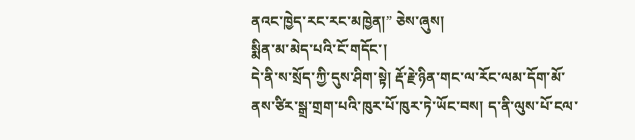ནའང་ཁྱེད་རང་རང་མཁྱེན།” ཅེས་ཞུས།
སྨིན་མ་མེད་པའི་ངོ་གདོང་།
དེ་ནི་ས་སྲོད་ཀྱི་དུས་ཤིག་སྟེ། རྡོ་རྗེ་ཉིན་གང་ལ་རོང་ལམ་དོག་མོ་ནས་ཙིར་སྒྲ་གྲག་པའི་ཁུར་པོ་ཁུར་ཏེ་ཡོང་བས། ད་ནི་ལུས་པོ་ངལ་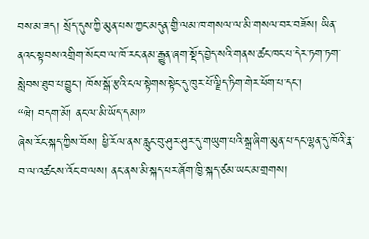བས་མ་ཟད། སྲོད་དུས་ཀྱི་མུན་པས་ཀྱང་མདུན་གྱི་ལམ་ཁ་གསལ་ལ་མི་གསལ་བར་བཟོས། ཡིན་ནའང་སྟབས་འགྲིག་སོང་བ་ལ་ཁོ་རང་ནམ་རྒྱུན་ཞག་སྡོད་བྱེད་སའི་གནས་ཚང་ཁང་པ་དེར་ཏག་ཏག་སླེབས་ཐུབ་པ་བྱུང་། ཁོས་སྒོ་རྩའི་ངལ་སྟེགས་སྟེང་དུ་ཁུར་པོ་ལྗིད་ཏིག་གེར་ཕོག་པ་དང་།
“ཝེ། བདག་མོ། ནང་ལ་མི་ཡོད་དམ།”
ཞེས་རོང་སྐད་ཀྱིས་བོས། ཕྱི་རོལ་ནས་རླུང་བུ་ཤུར་ཤུར་དུ་གཡུག་པའི་སྒྲ་ཞིག་མུན་པ་དང་ལྷན་དུ་ཁོའི་རྣ་བ་ལ་འཚངས་འོང་བ་ལས། ནང་ནས་མི་སྐད་ཕར་ཞོག་ཁྱི་སྐད་ཙམ་ཡང་མ་གྲགས།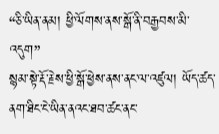“ཅི་ཡིན་ནམ། ཕྱི་ལོགས་ནས་སྒོ་ནི་བརྒྱབས་མི་འདུག”
སྙམ་སྟེ་རྡོ་རྗེས་ཕྱི་སྒོ་ཕྱེས་ནས་ནང་ལ་འཛུལ། ཡོད་ཚད་ནག་ཐིང་ངེ་ཡིན་ནའང་ཐབ་ཚང་ནང་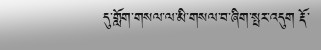དུ་གློག་གསལ་ལ་མི་གསལ་བ་ཞིག་སྤར་འདུག རྡོ་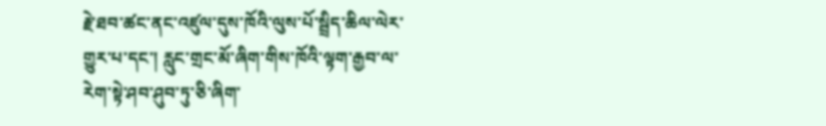རྗེ་ཐབ་ཚང་ནང་འཛུལ་དུས་ཁོའི་ལུས་པོ་སྦྲིད་ཆིལ་ལེར་གྱུར་པ་དང་། རླུང་གྲང་མོ་ཞིག་གིས་ཁོའི་ལྟག་རྒྱབ་ལ་རེག་སྟེ་ཤབ་ཤུབ་ཏུ་ཅི་ཞིག་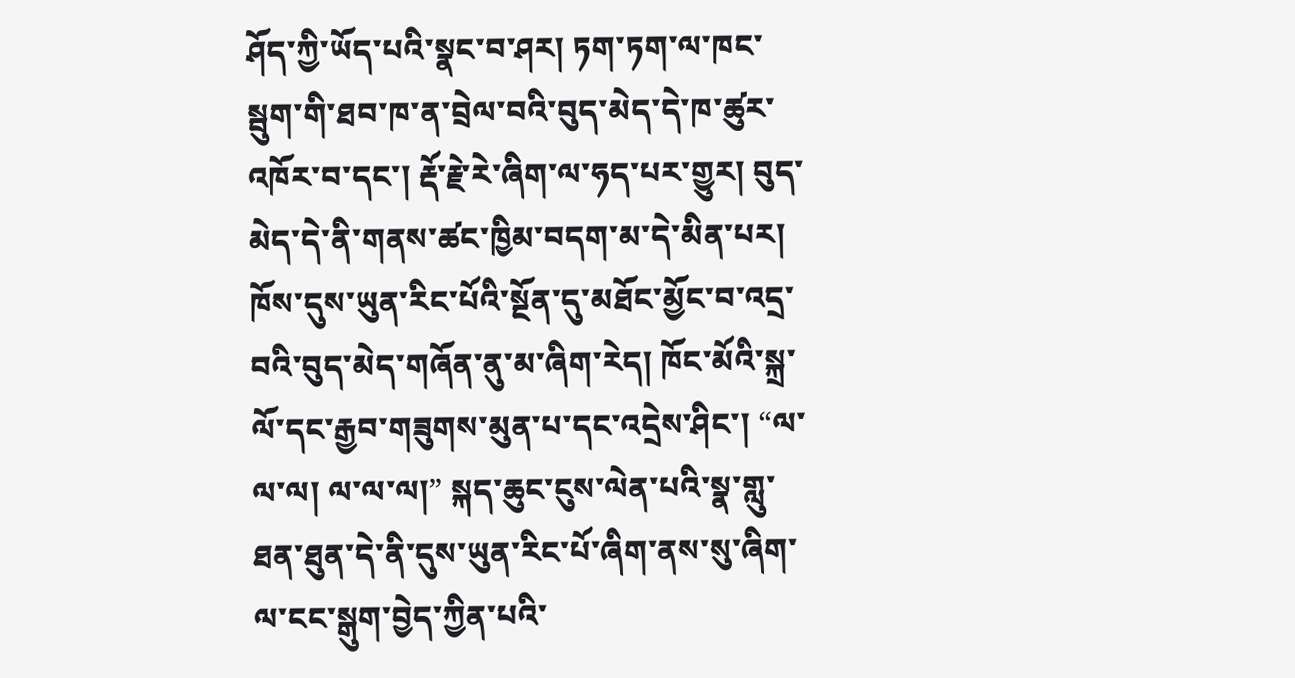ཤོད་ཀྱི་ཡོད་པའི་སྣང་བ་ཤར། ཏག་ཏག་ལ་ཁང་སྦུག་གི་ཐབ་ཁ་ན་བྲེལ་བའི་བུད་མེད་དེ་ཁ་ཚུར་འཁོར་བ་དང་། རྡོ་རྗེ་རེ་ཞིག་ལ་ཧད་པར་གྱུར། བུད་མེད་དེ་ནི་གནས་ཚང་ཁྱིམ་བདག་མ་དེ་མིན་པར། ཁོས་དུས་ཡུན་རིང་པོའི་སྔོན་དུ་མཐོང་མྱོང་བ་འདྲ་བའི་བུད་མེད་གཞོན་ནུ་མ་ཞིག་རེད། ཁོང་མོའི་སྐྲ་ལོ་དང་རྒྱབ་གཟུགས་མུན་པ་དང་འདྲེས་ཤིང་། “ལ་ལ་ལ། ལ་ལ་ལ།” སྐད་ཆུང་ངུས་ལེན་པའི་སྣ་གླུ་ཐན་ཐུན་དེ་ནི་དུས་ཡུན་རིང་པོ་ཞིག་ནས་སུ་ཞིག་ལ་ངང་སྒུག་བྱེད་ཀྱིན་པའི་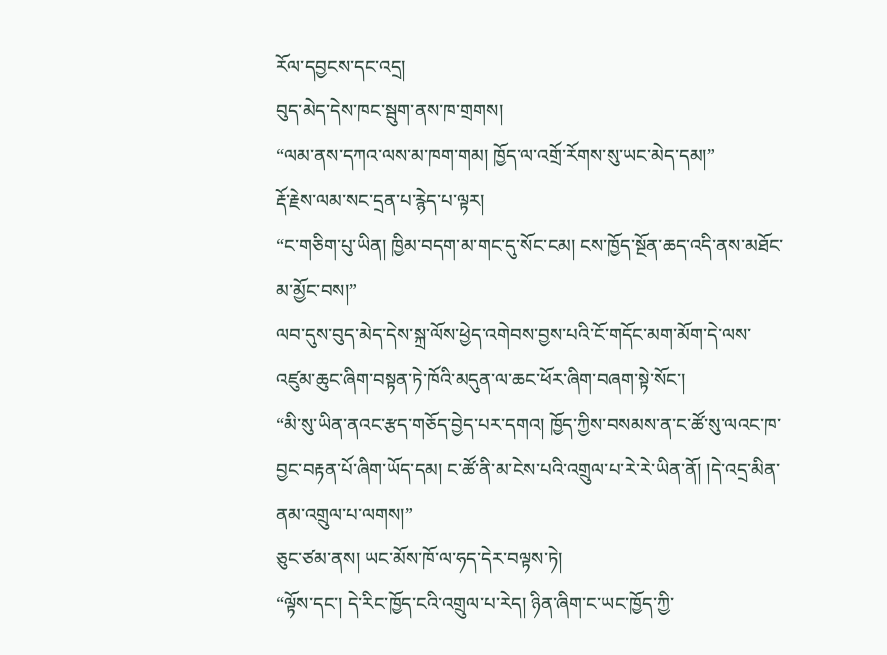རོལ་དབྱངས་དང་འདྲ།
བུད་མེད་དེས་ཁང་སྦུག་ནས་ཁ་གྲགས།
“ལམ་ནས་དཀའ་ལས་མ་ཁག་གམ། ཁྱོད་ལ་འགྲོ་རོགས་སུ་ཡང་མེད་དམ།”
རྡོ་རྗེས་ལམ་སང་དྲན་པ་རྙེད་པ་ལྟར།
“ང་གཅིག་པུ་ཡིན། ཁྱིམ་བདག་མ་གང་དུ་སོང་ངམ། ངས་ཁྱོད་སྔོན་ཆད་འདི་ནས་མཐོང་མ་མྱོང་བས།”
ལབ་དུས་བུད་མེད་དེས་སྐྲ་ལོས་ཕྱེད་འགེབས་བྱས་པའི་ངོ་གདོང་མག་མོག་དེ་ལས་འཛུམ་ཆུང་ཞིག་བསྟན་ཏེ་ཁོའི་མདུན་ལ་ཆང་ཕོར་ཞིག་བཞག་སྟེ་སོང་།
“མི་སུ་ཡིན་ནའང་རྩད་གཅོད་བྱེད་པར་དགའ། ཁྱོད་ཀྱིས་བསམས་ན་ང་ཚོ་སུ་ལའང་ཁ་བྱང་བརྟན་པོ་ཞིག་ཡོད་དམ། ང་ཚོ་ནི་མ་ངེས་པའི་འགྲུལ་པ་རེ་རེ་ཡིན་ནོ། །དེ་འདྲ་མིན་ནམ་འགྲུལ་པ་ལགས།”
ཅུང་ཙམ་ནས། ཡང་མོས་ཁོ་ལ་ཧད་དེར་བལྟས་ཏེ།
“ལྟོས་དང་། དེ་རིང་ཁྱོད་ངའི་འགྲུལ་པ་རེད། ཉིན་ཞིག་ང་ཡང་ཁྱོད་ཀྱི་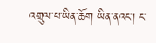འགྲུལ་པ་ཡིན་ཆོག ཡིན་ནའང་། ང་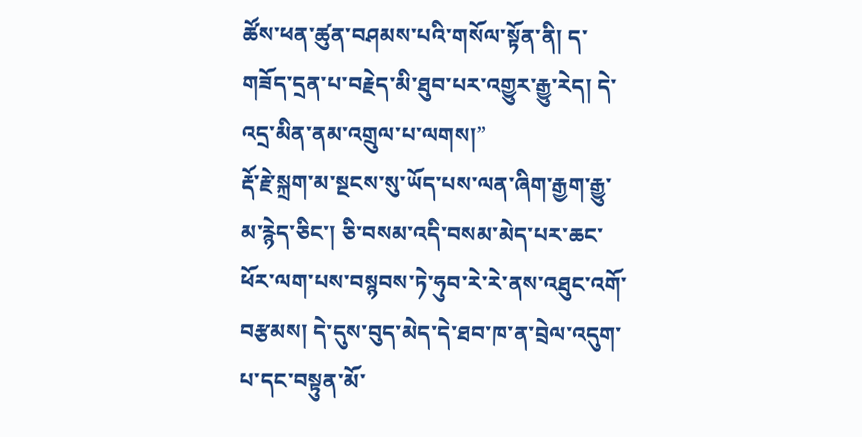ཚོས་ཕན་ཚུན་བཤམས་པའི་གསོལ་སྟོན་ནི། ད་གཟོད་དྲན་པ་བརྗེད་མི་ཐུབ་པར་འགྱུར་རྒྱུ་རེད། དེ་འདྲ་མིན་ནམ་འགྲུལ་པ་ལགས།”
རྡོ་རྗེ་སྐྲག་མ་སྔངས་སུ་ཡོད་པས་ལན་ཞིག་རྒྱག་རྒྱུ་མ་རྙེད་ཅིང་། ཅི་བསམ་འདི་བསམ་མེད་པར་ཆང་ཕོར་ལག་པས་བསྙབས་ཏེ་ཧུབ་རེ་རེ་ནས་འཐུང་འགོ་བརྩམས། དེ་དུས་བུད་མེད་དེ་ཐབ་ཁ་ན་བྲེལ་འདུག་པ་དང་བསྟུན་མོ་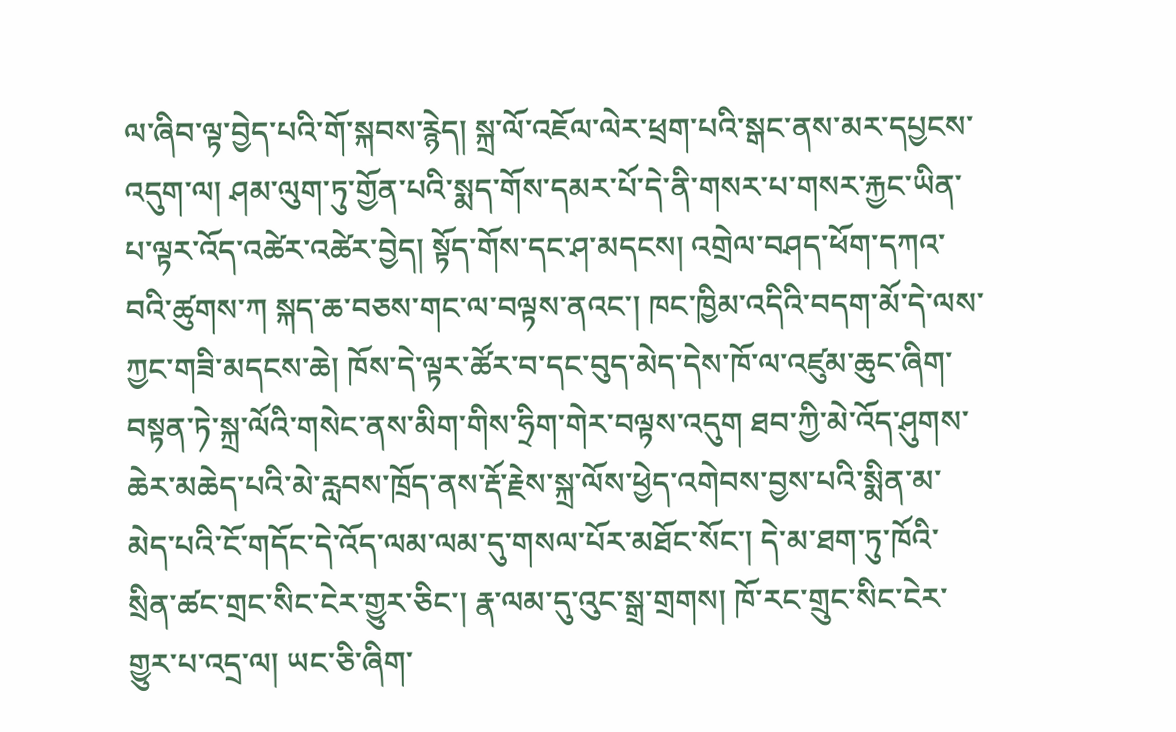ལ་ཞིབ་ལྟ་བྱེད་པའི་གོ་སྐབས་རྙེད། སྐྲ་ལོ་འཇོལ་ལེར་ཕྲག་པའི་སྒང་ནས་མར་དཔྱངས་འདུག་ལ། ཤམ་ལུག་ཏུ་གྱོན་པའི་སྨད་གོས་དམར་པོ་དེ་ནི་གསར་པ་གསར་རྐྱང་ཡིན་པ་ལྟར་འོད་འཚེར་འཚེར་བྱེད། སྟོད་གོས་དང་ཤ་མདངས། འགྲེལ་བཤད་ཕོག་དཀའ་བའི་ཚུགས་ཀ སྐད་ཆ་བཅས་གང་ལ་བལྟས་ནའང་། ཁང་ཁྱིམ་འདིའི་བདག་མོ་དེ་ལས་ཀྱང་གཟི་མདངས་ཆེ། ཁོས་དེ་ལྟར་ཚོར་བ་དང་བུད་མེད་དེས་ཁོ་ལ་འཛུམ་ཆུང་ཞིག་བསྟན་ཏེ་སྐྲ་ལོའི་གསེང་ནས་མིག་གིས་ཧྲིག་གེར་བལྟས་འདུག ཐབ་ཀྱི་མེ་འོད་ཤུགས་ཆེར་མཆེད་པའི་མེ་རླབས་ཁྲོད་ནས་རྡོ་རྗེས་སྐྲ་ལོས་ཕྱེད་འགེབས་བྱས་པའི་སྨིན་མ་མེད་པའི་ངོ་གདོང་དེ་འོད་ལམ་ལམ་དུ་གསལ་པོར་མཐོང་སོང་། དེ་མ་ཐག་ཏུ་ཁོའི་སྲིན་ཚང་གྲང་སིང་ངེར་གྱུར་ཅིང་། རྣ་ལམ་དུ་འུང་སྒྲ་གྲགས། ཁོ་རང་གྲུང་སིང་ངེར་གྱུར་པ་འདྲ་ལ། ཡང་ཅི་ཞིག་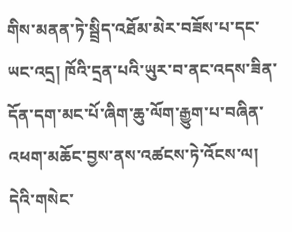གིས་མནན་ཏེ་སྦྲིད་འཐོམ་མེར་བཟོས་པ་དང་ཡང་འདྲ། ཁོའི་དྲན་པའི་ཡུར་བ་ནང་འདས་ཟིན་དོན་དག་མང་པོ་ཞིག་ཆུ་ལོག་རྒྱུག་པ་བཞིན་འཕག་མཆོང་བྱས་ནས་འཚངས་ཏེ་འོངས་ལ། དེའི་གསེང་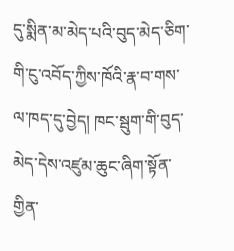དུ་སྨིན་མ་མེད་པའི་བུད་མེད་ཅིག་གི་ངུ་འབོད་ཀྱིས་ཁོའི་རྣ་བ་གས་ལ་ཁད་དུ་བྱེད། ཁང་སྦུག་གི་བུད་མེད་དེས་འཛུམ་ཆུང་ཞིག་སྟོན་གྱིན་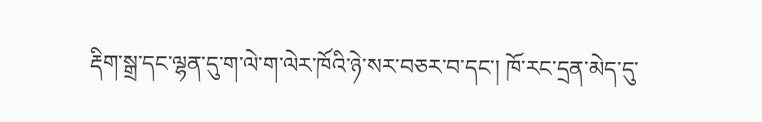རྡིག་སྒྲ་དང་ལྷན་དུ་ག་ལེ་ག་ལེར་ཁོའི་ཉེ་སར་བཅར་བ་དང་། ཁོ་རང་དྲན་མེད་དུ་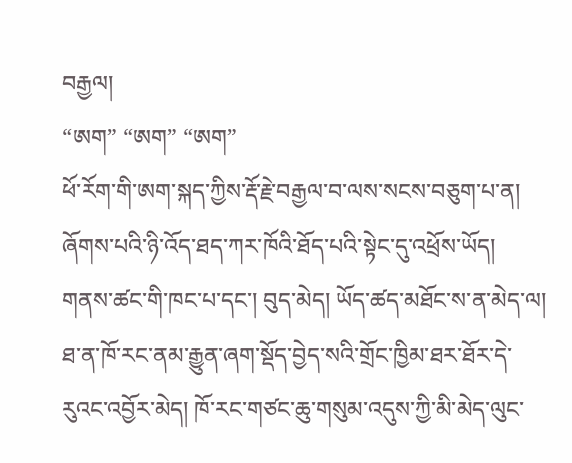བརྒྱལ།
“ཨག” “ཨག” “ཨག”
ཕོ་རོག་གི་ཨག་སྐད་ཀྱིས་རྡོ་རྗེ་བརྒྱལ་བ་ལས་སངས་བཅུག་པ་ན། ཞོགས་པའི་ཉི་འོད་ཐད་ཀར་ཁོའི་ཐོད་པའི་སྟེང་དུ་འཕྲོས་ཡོད། གནས་ཚང་གི་ཁང་པ་དང་། བུད་མེད། ཡོད་ཚད་མཐོང་ས་ན་མེད་ལ། ཐ་ན་ཁོ་རང་ནམ་རྒྱུན་ཞག་སྡོད་བྱེད་སའི་གྲོང་ཁྱིམ་ཐར་ཐོར་དེ་རུའང་འབྱོར་མེད། ཁོ་རང་གཙང་ཆུ་གསུམ་འདུས་ཀྱི་མི་མེད་ལུང་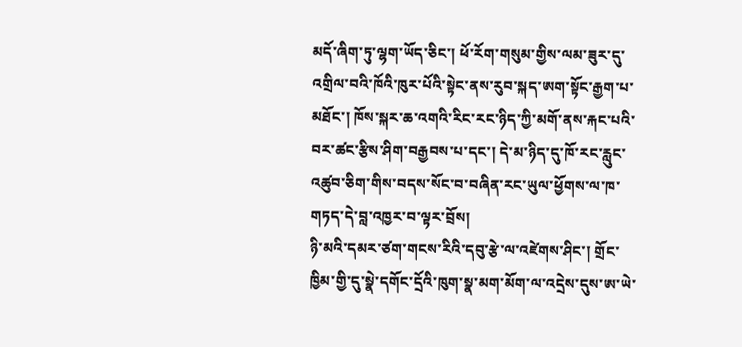མདོ་ཞིག་ཏུ་ལྷག་ཡོད་ཅིང་། ཕོ་རོག་གསུམ་གྱིས་ལམ་ཟུར་དུ་འགྲིལ་བའི་ཁོའི་ཁུར་པོའི་སྟེང་ནས་རུབ་སྐད་ཨག་སྟོང་རྒྱག་པ་མཐོང་། ཁོས་སྐར་ཆ་འགའི་རིང་རང་ཉིད་ཀྱི་མགོ་ནས་རྐང་པའི་བར་ཚང་རྩིས་ཤིག་བརྒྱབས་པ་དང་། དེ་མ་ཉིད་དུ་ཁོ་རང་རླུང་འཚུབ་ཅིག་གིས་བདས་སོང་བ་བཞིན་རང་ཡུལ་ཕྱོགས་ལ་ཁ་གཏད་དེ་བླ་འཁྱར་བ་ལྟར་བྲོས།
ཉི་མའི་དམར་ཙག་གངས་རིའི་དབུ་རྩེ་ལ་འཛེགས་ཤིང་། གྲོང་ཁྱིམ་གྱི་དུ་སྣེ་དགོང་དྲོའི་ཁུག་སྣ་མག་མོག་ལ་འདྲེས་དུས་ཨ་ཡེ་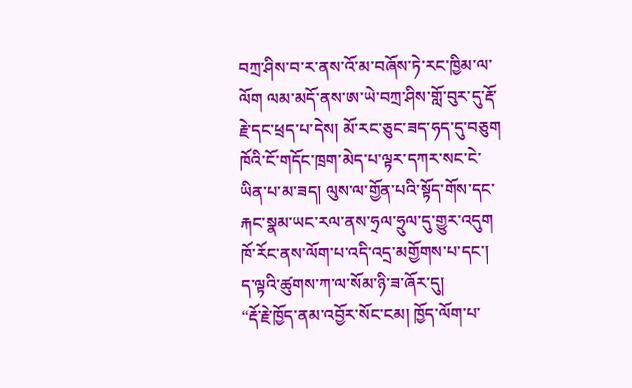བཀྲ་ཤིས་བ་ར་ནས་འོ་མ་བཞོས་ཏེ་རང་ཁྱིམ་ལ་ལོག ལམ་མདོ་ནས་ཨ་ཡེ་བཀྲ་ཤིས་གློ་བུར་དུ་རྡོ་རྗེ་དང་ཕྲད་པ་དེས། མོ་རང་ཅུང་ཟད་ཧད་དུ་བཅུག ཁོའི་ངོ་གདོང་ཁྲག་མེད་པ་ལྟར་དཀར་སང་ངེ་ཡིན་པ་མ་ཟད། ལུས་ལ་གྱོན་པའི་སྟོད་གོས་དང་རྐང་སྣམ་ཡང་རལ་ནས་ཧྲལ་ཧྲུལ་དུ་གྱུར་འདུག ཁོ་རོང་ནས་ལོག་པ་འདི་འདྲ་མགྱོགས་པ་དང་། ད་ལྟའི་ཚུགས་ཀ་ལ་སོམ་ཉི་ཟ་ཞོར་དུ།
“རྡོ་རྗེ་ཁྱོད་ནམ་འབྱོར་སོང་ངམ། ཁྱོད་ལོག་པ་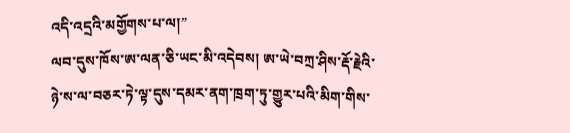འདི་འདྲའི་མགྱོགས་པ་ལ།”
ལབ་དུས་ཁོས་ཨ་ལན་ཅི་ཡང་མི་འདེབས། ཨ་ཡེ་བཀྲ་ཤིས་རྡོ་རྗེའི་ཉེ་ས་ལ་བཅར་ཏེ་ལྟ་དུས་དམར་ནག་ཁྲག་ཏུ་གྱུར་པའི་མིག་གིས་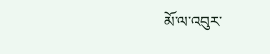མོ་ལ་འབུར་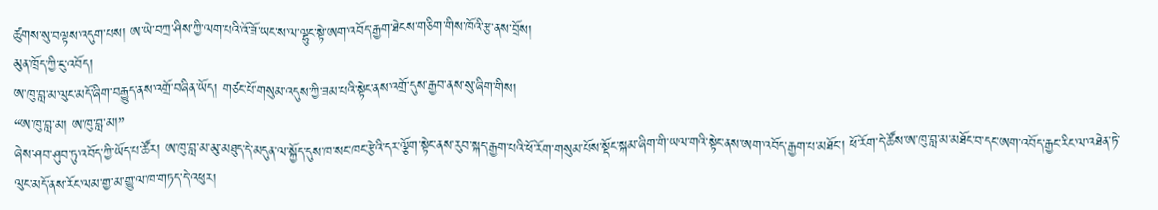ཚུགས་སུ་བལྟས་འདུག་པས། ཨ་ཡེ་བཀྲ་ཤིས་ཀྱི་ལག་པའི་འོ་ཟོ་ཡང་ས་ལ་ལྷུང་སྟེ་ཨག་འབོད་རྒྱག་ཐེངས་གཅིག་གིས་ཁོའི་རྩ་ནས་བྲོས།
མུན་ཁྲོད་ཀྱི་ངུ་འབོད།
ཨ་ཁུ་བླ་མ་ལུང་མདོ་ཞིག་བརྒྱུད་ནས་འགྲོ་བཞིན་ཡོད། གཙང་པོ་གསུམ་འདུས་ཀྱི་ཟམ་པའི་སྟེང་ནས་འགྲོ་དུས་རྒྱབ་ནས་སུ་ཞིག་གིས།
“ཨ་ཁུ་བླ་མ། ཨ་ཁུ་བླ་མ།”
ཞེས་ཤབ་ཤུབ་ཏུ་འབོད་ཀྱི་ཡོད་པ་ཚོར། ཨ་ཁུ་བླ་མ་མུ་མཐུད་དེ་མདུན་ལ་སྐྱོད་དུས་ཁ་སང་ཁང་རྩེའི་དར་ལྕོག་སྟེང་ནས་རུབ་སྐད་རྒྱག་པའི་ཕོ་རོག་གསུམ་པོས་སྡོང་སྐམ་ཞིག་གི་ཡལ་གའི་སྟེང་ནས་ཨག་འབོད་རྒྱག་པ་མཐོང་། ཕོ་རོག་དེ་ཚོས་ཨ་ཁུ་བླ་མ་མཐོང་བ་དང་ཨག་འབོད་རྒྱང་རིང་ལ་འཐེན་ཏེ་ལུང་མདོ་ནས་རོང་ལམ་གྱ་མ་གྱུ་ལ་ཁ་གཏད་དེ་འཕུར།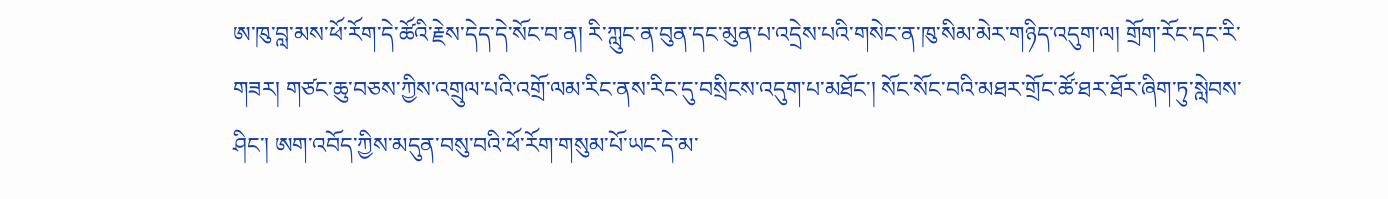ཨ་ཁུ་བླ་མས་ཕོ་རོག་དེ་ཚོའི་རྗེས་དེད་དེ་སོང་བ་ན། རི་ཀླུང་ན་བུན་དང་མུན་པ་འདྲེས་པའི་གསེང་ན་ཁུ་སིམ་མེར་གཉིད་འདུག་ལ། གྲོག་རོང་དང་རི་གཟར། གཙང་ཆུ་བཅས་ཀྱིས་འགྲུལ་པའི་འགྲོ་ལམ་རིང་ནས་རིང་དུ་བསྲིངས་འདུག་པ་མཐོང་། སོང་སོང་བའི་མཐར་གྲོང་ཚོ་ཐར་ཐོར་ཞིག་ཏུ་སླེབས་ཤིང་། ཨག་འབོད་ཀྱིས་མདུན་བསུ་བའི་ཕོ་རོག་གསུམ་པོ་ཡང་དེ་མ་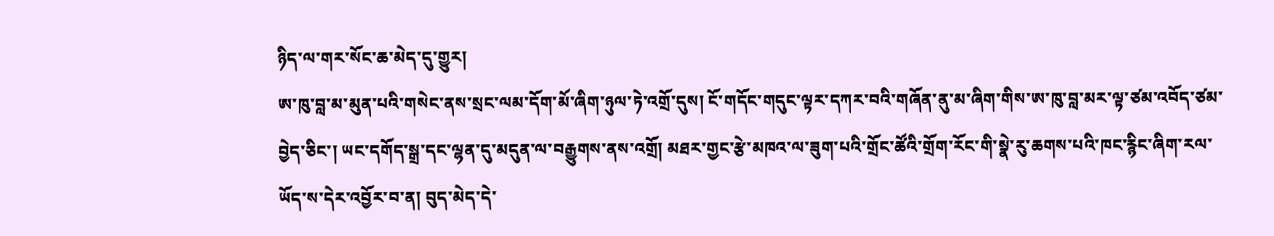ཉིད་ལ་གར་སོང་ཆ་མེད་དུ་གྱུར།
ཨ་ཁུ་བླ་མ་མུན་པའི་གསེང་ནས་སྲང་ལམ་དོག་མོ་ཞིག་ཉུལ་ཏེ་འགྲོ་དུས། ངོ་གདོང་གདུང་ལྟར་དཀར་བའི་གཞོན་ནུ་མ་ཞིག་གིས་ཨ་ཁུ་བླ་མར་ལྟ་ཙམ་འབོད་ཙམ་བྱེད་ཅིང་། ཡང་དགོད་སྒྲ་དང་ལྷན་དུ་མདུན་ལ་བརྒྱུགས་ནས་འགྲོ། མཐར་གྱང་རྩེ་མཁའ་ལ་ཟུག་པའི་གྲོང་ཚོའི་གྲོག་རོང་གི་སྣེ་རུ་ཆགས་པའི་ཁང་རྙིང་ཞིག་རལ་ཡོད་ས་དེར་འབྱོར་བ་ན། བུད་མེད་དེ་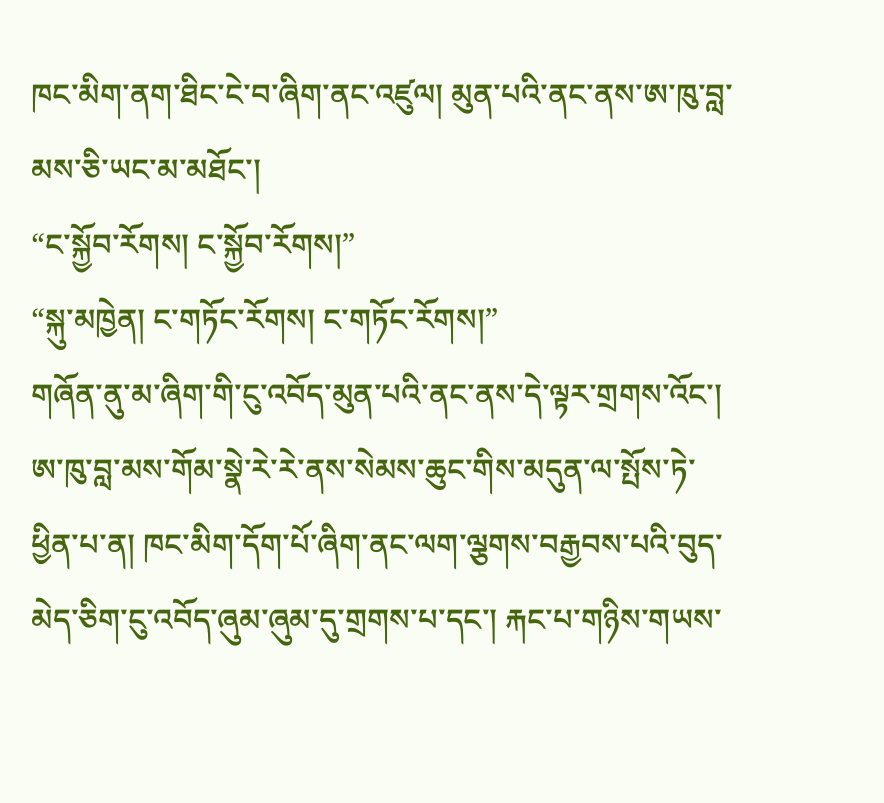ཁང་མིག་ནག་ཐིང་ངེ་བ་ཞིག་ནང་འཛུལ། མུན་པའི་ནང་ནས་ཨ་ཁུ་བླ་མས་ཅི་ཡང་མ་མཐོང་།
“ང་སྐྱོབ་རོགས། ང་སྐྱོབ་རོགས།”
“སྐུ་མཁྱེན། ང་གཏོང་རོགས། ང་གཏོང་རོགས།”
གཞོན་ནུ་མ་ཞིག་གི་ངུ་འབོད་མུན་པའི་ནང་ནས་དེ་ལྟར་གྲགས་འོང་། ཨ་ཁུ་བླ་མས་གོམ་སྣེ་རེ་རེ་ནས་སེམས་ཆུང་གིས་མདུན་ལ་སྤོས་ཏེ་ཕྱིན་པ་ན། ཁང་མིག་དོག་པོ་ཞིག་ནང་ལག་ལྕགས་བརྒྱབས་པའི་བུད་མེད་ཅིག་ངུ་འབོད་ཞུམ་ཞུམ་དུ་གྲགས་པ་དང་། རྐང་པ་གཉིས་གཡས་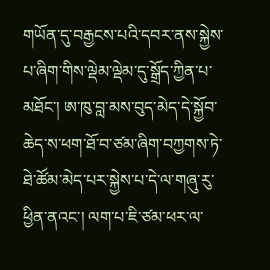གཡོན་དུ་བརྒྱངས་པའི་དབར་ནས་སྐྱེས་པ་ཞིག་གིས་ལྡེམ་ལྡེམ་དུ་སྒྲོད་ཀྱིན་པ་མཐོང་། ཨ་ཁུ་བླ་མས་བུད་མེད་དེ་སྐྱོབ་ཆེད་ས་ཕག་ཐོ་བ་ཙམ་ཞིག་བཀྱགས་ཏེ་ཐེ་ཚོམ་མེད་པར་སྐྱེས་པ་དེ་ལ་གཞུ་རུ་ཕྱིན་ནའང་། ལག་པ་ཇི་ཙམ་ཕར་ལ་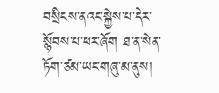བསྲིངས་ནའང་སྐྱེས་པ་དེར་སྙོབས་པ་ཕར་ཞོག ཐ་ན་སེན་ཏོག་ཙམ་ཡང་གཞུ་མ་ནུས།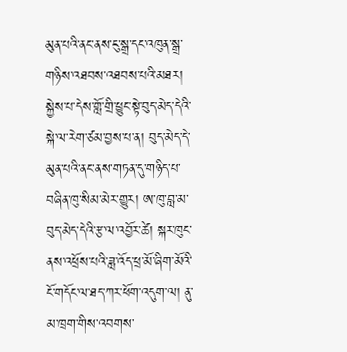མུན་པའི་ནང་ནས་ངུ་སྒྲ་དང་འཁུན་སྒྲ་གཉིས་འཐབས་འཐབས་པའི་མཐར། སྐྱེས་པ་དེས་གློ་གྲི་ཕྱུང་སྟེ་བུད་མེད་དེའི་སྐེ་ལ་རེག་ཙམ་བྱས་པ་ན། བུད་མེད་དེ་མུན་པའི་ནང་ནས་གཏན་དུ་གཉིད་པ་བཞིན་ཁུ་སིམ་མེར་གྱུར། ཨ་ཁུ་བླ་མ་བུད་མེད་དེའི་རྩ་ལ་འབྱོར་ཚེ། སྐར་ཁུང་ནས་འཕྲོས་པའི་ཟླ་འོད་ཕྲ་མོ་ཞིག་མོའི་ངོ་གདོང་ལ་ཐད་ཀར་ཕོག་འདུག་ལ། ནུ་མ་ཁྲག་གིས་འབགས་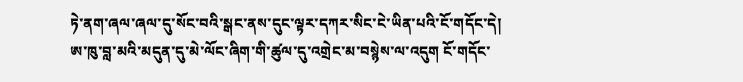ཏེ་ནག་ཞལ་ཞལ་དུ་སོང་བའི་སྒང་ནས་དུང་ལྟར་དཀར་སིང་ངེ་ཡིན་པའི་ངོ་གདོང་དེ། ཨ་ཁུ་བླ་མའི་མདུན་དུ་མེ་ལོང་ཞིག་གི་ཚུལ་དུ་འགྲེང་མ་བསྙེས་ལ་འདུག ངོ་གདོང་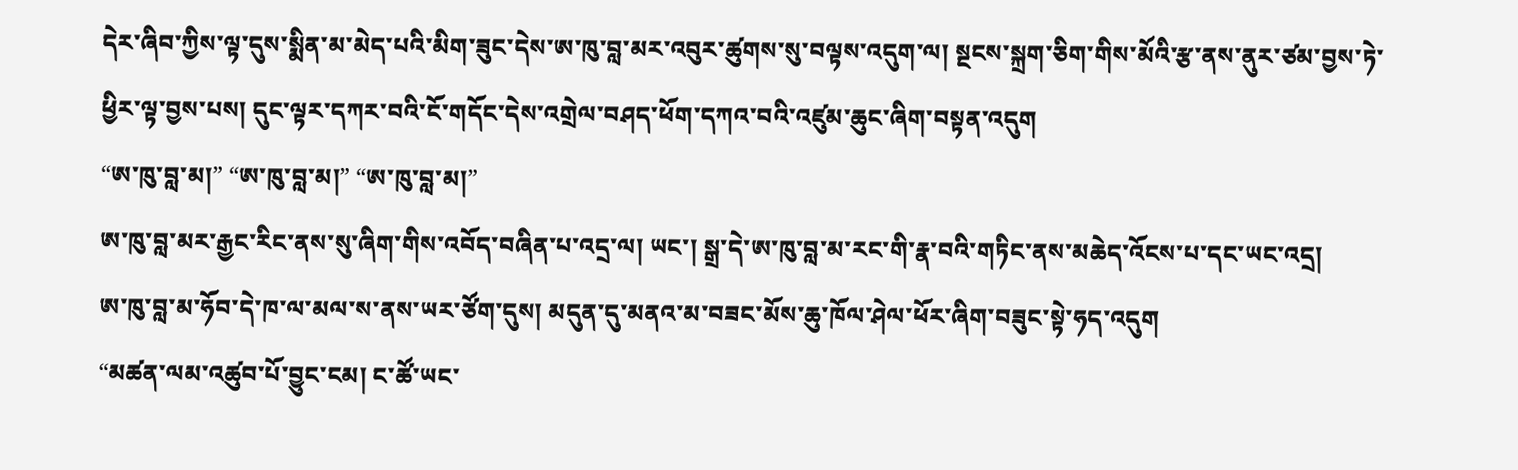དེར་ཞིབ་ཀྱིས་ལྟ་དུས་སྨིན་མ་མེད་པའི་མིག་ཟུང་དེས་ཨ་ཁུ་བླ་མར་འབུར་ཚུགས་སུ་བལྟས་འདུག་ལ། སྔངས་སྐྲག་ཅིག་གིས་མོའི་རྩ་ནས་ནུར་ཙམ་བྱས་ཏེ་ཕྱིར་ལྟ་བྱས་པས། དུང་ལྟར་དཀར་བའི་ངོ་གདོང་དེས་འགྲེལ་བཤད་ཕོག་དཀའ་བའི་འཛུམ་ཆུང་ཞིག་བསྟན་འདུག
“ཨ་ཁུ་བླ་མ།” “ཨ་ཁུ་བླ་མ།” “ཨ་ཁུ་བླ་མ།”
ཨ་ཁུ་བླ་མར་རྒྱང་རིང་ནས་སུ་ཞིག་གིས་འབོད་བཞིན་པ་འདྲ་ལ། ཡང་། སྒྲ་དེ་ཨ་ཁུ་བླ་མ་རང་གི་རྣ་བའི་གཏིང་ནས་མཆེད་འོངས་པ་དང་ཡང་འདྲ།
ཨ་ཁུ་བླ་མ་ཧོབ་དེ་ཁ་ལ་མལ་ས་ནས་ཡར་ཙོག་དུས། མདུན་དུ་མནའ་མ་བཟང་མོས་ཆུ་ཁོལ་ཤེལ་ཕོར་ཞིག་བཟུང་སྟེ་ཧད་འདུག
“མཚན་ལམ་འཚུབ་པོ་བྱུང་ངམ། ང་ཚོ་ཡང་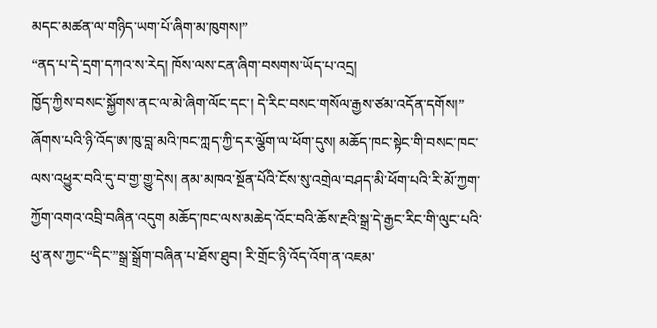མདང་མཚན་ལ་གཉིད་ཡག་པོ་ཞིག་མ་ཁུགས།”
“ནད་པ་དེ་དྲག་དཀའ་ས་རེད། ཁོས་ལས་ངན་ཞིག་བསགས་ཡོད་པ་འདྲ།
ཁྱོད་ཀྱིས་བསང་སྐྱོགས་ནང་ལ་མེ་ཞིག་ལོང་དང་། དེ་རིང་བསང་གསོལ་རྒྱས་ཙམ་འདོན་དགོས།”
ཞོགས་པའི་ཉི་འོད་ཨ་ཁུ་བླ་མའི་ཁང་ཀླད་ཀྱི་དར་ལྕོག་ལ་ཕོག་དུས། མཆོད་ཁང་སྟེང་གི་བསང་ཁང་ལས་འཕྱུར་བའི་དུ་བ་གྱ་གྱུ་དེས། ནམ་མཁའ་སྔོན་པོའི་ངོས་སུ་འགྲེལ་བཤད་མི་ཕོག་པའི་རི་མོ་ཀྱག་ཀྱོག་འགའ་འབྲི་བཞིན་འདུག མཆོད་ཁང་ལས་མཆེད་འོང་བའི་ཆོས་རྔའི་སྒྲ་དེ་རྒྱང་རིང་གི་ལུང་པའི་ཕུ་ནས་ཀྱང་“དིང་”སྒྲ་སྒྲོག་བཞིན་པ་ཐོས་ཐུབ། རི་གྲོང་ཉི་འོད་འོག་ན་འཇམ་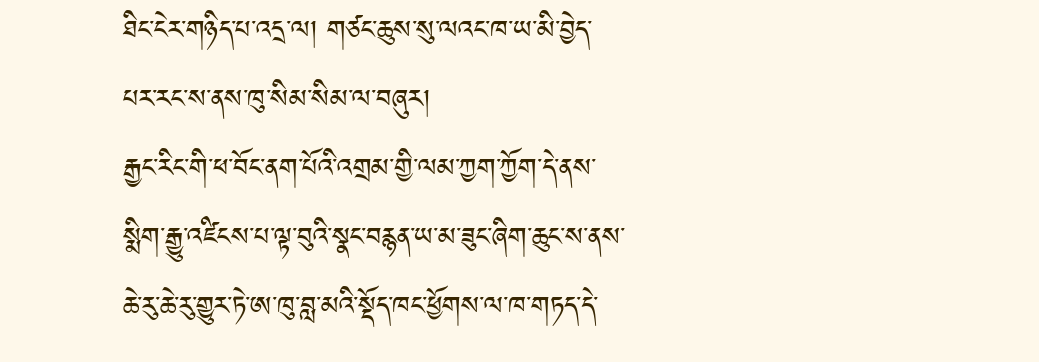ཐིང་ངེར་གཉིད་པ་འདྲ་ལ། གཙང་ཆུས་སུ་ལའང་ཁ་ཡ་མི་བྱེད་པར་རང་ས་ནས་ཁུ་སིམ་སིམ་ལ་བཞུར།
རྒྱང་རིང་གི་ཕ་བོང་ནག་པོའི་འགྲམ་གྱི་ལམ་ཀྱག་ཀྱོག་དེ་ནས་སྨིག་རྒྱུ་འཛིངས་པ་ལྟ་བུའི་སྣང་བརྙན་ཡ་མ་ཟུང་ཞིག་ཆུང་ས་ནས་ཆེ་རུ་ཆེ་རུ་གྱུར་ཏེ་ཨ་ཁུ་བླ་མའི་སྡོད་ཁང་ཕྱོགས་ལ་ཁ་གཏད་དེ་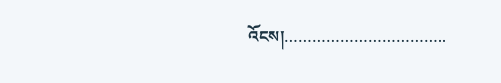འོངས།……………………………..